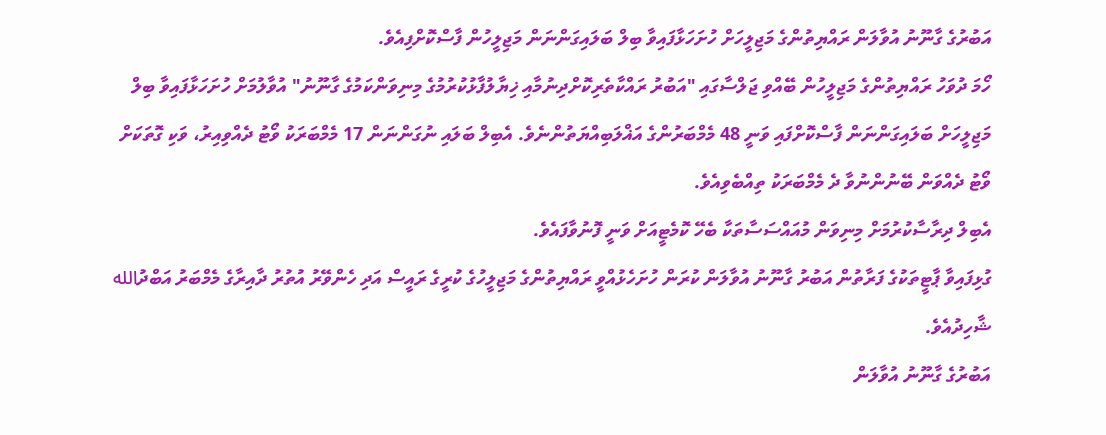އަބުރުގެ ގާނޫނު އުވާލަން ރައްޔިތުންގެ މަޖިލީހަށް ހުށަހަޅާފައިވާ ބިލް ބަލައިގަންނަން މަޖިލީހުން ފާސްކޮށްފިއެވެ.
ހޯމަ ދުވަހު ރައްޔިތުންގެ މަޖިލީހުން ބޭއްވި ޖަލްސާގައި "އަބުރު ރައްކާތެރިކޮށްދިނުމާއި ޚިޔާލުފާޅުކުރުމުގެ މިނިވަންކަމުގެ ގާނޫނު" އުވާލުމަށް ހުށަހަޅާފައިވާ ބިލް މަޖިލީހަށް ބަލައިގަންނަން ފާސްކޮށްފައި ވަނީ 48 މެމްބަރުންގެ އަޣްލަބިއްޔަތުންނެވެ. އެބިލް ބަލައި ނުގަންނަން 17 މެމްބަރަކު ވޯޓު ދެއްވިއިރު، ވަކި ގޮތަކަށް ވޯޓު ދެއްވަން ބޭނުންނުވާ ދެ މެމްބަރަކު ތިއްބެވިއެވެ.
އެބިލް ދިރާސާކުރުމަށް މިނިވަން މުއައްސަސާތަކާ ބެހޭ ކޮމެޓީއަށް ވަނީ ފޮނުވާފައެވެ.
ގުޅިފައިވާ ޕާޓީތަކުގެ ފަރާތުން އަބުރު ގާނޫނު އުވާލަން ކުރަން ހުށަހެޅުއްވީ ރައްޔިތުންގެ މަޖިލީހުގެ ކުރީގެ ރައީސް އަދި ހެންވޭރު އުތުރު ދާއިރާގެ މެމްބަރު އަބްދުالله ޝާހިދުއެވެ.
އަބުރުގެ ގާނޫނު އުވާލަން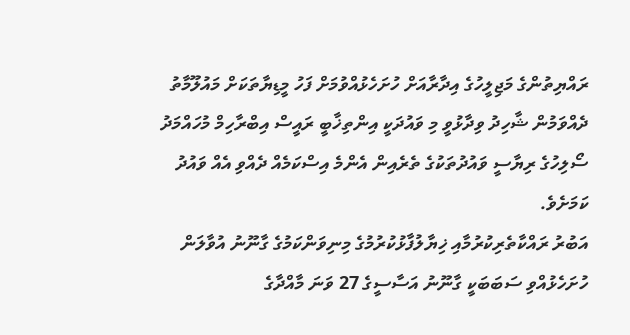ރައްޔިތުންގެ މަޖިލީހުގެ އިދާރާއަށް ހުށަހެޅުއްވުމަށް ފަހު މީޑިޔާތަކަށް މައުލޫމާތު ދެއްވަމުން ޝާހިދު ވިދާޅުވީ މި ވައުދަކީ އިންތިޚާބީ ރައީސް އިބްރާހިމް މުހައްމަދު ސޯލިހުގެ ރިޔާސީ ވައުދުތަކުގެ ތެރެއިން އެންމެ އިސްކަމެއް ދެއްވި އެއް ވައުދު ކަމަށެވެ.
އަބުރު ރައްކާތެރިކުރުމާއި ޚިޔާލުފާޅުކުރުމުގެ މިނިވަންކަމުގެ ގާނޫނު އުވާލަން ހުށަހެޅުއްވި ސަބަބަކީ ގާނޫނު އަސާސީގެ 27 ވަނަ މާއްދާގެ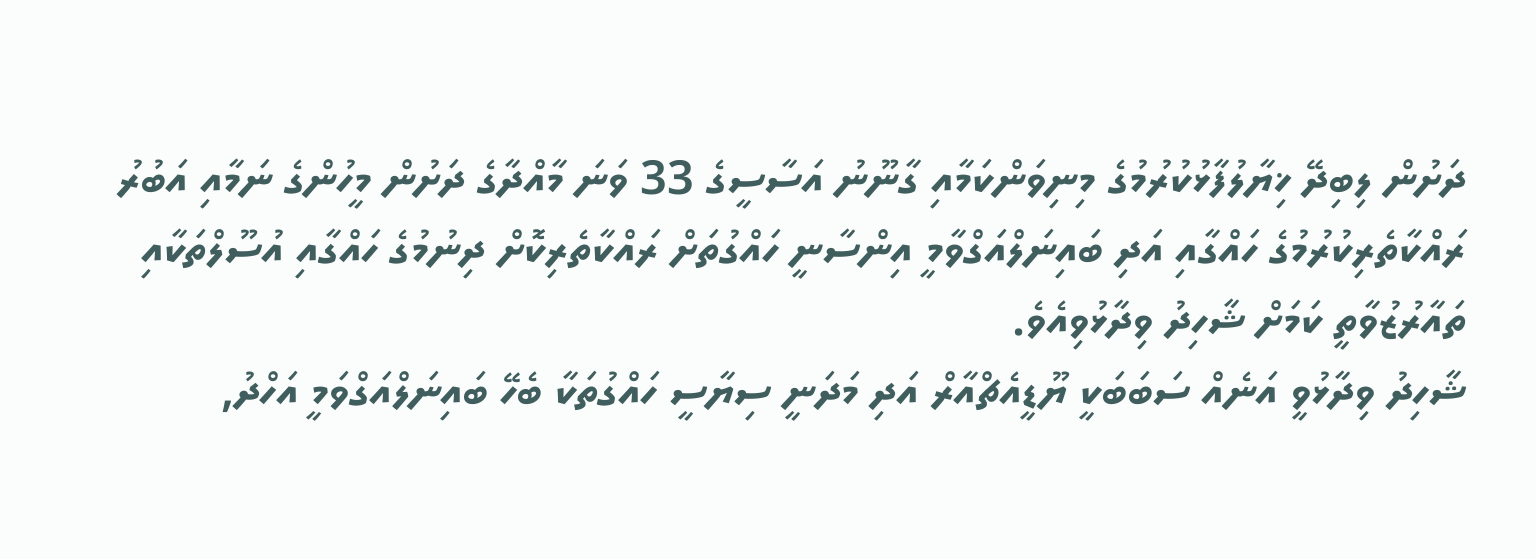ދަށުން ލިބިދޭ ޚިޔާލުފާޅުކުރުމުގެ މިނިވަންކަމާއި ގާނޫނު އަސާސީގެ 33 ވަނަ މާއްދާގެ ދަށުން މީހުންގެ ނަމާއި އަބުރު ރައްކާތެރިކުރުމުގެ ހައްގާއި އަދި ބައިނަލްއަގްވާމީ އިންސާނީ ހައްގުތަށް ރައްކާތެރިކޮށް ދިނުމުގެ ހައްގާއި އުސޫލްތަކާއި ތައާރުޒުވާތީ ކަމަށް ޝާހިދު ވިދާޅުވިއެވެ.
ޝާހިދު ވިދާޅުވީ އަނެއް ސަބަބަކީ ޔޫޑީއެޗްއާރް އަދި މަދަނީ ސިޔާސީ ހައްގުތަކާ ބެހޭ ބައިނަލްއަގްވަމީ އަހްދު,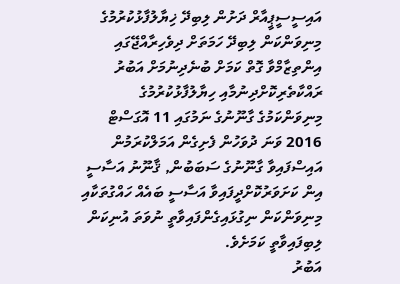އައިސީސީޕީއާރް ދަށުން ލިބިދޭ ޚިޔާލުފާޅުކުރުމުގެ މިނިވަންކަން ލިބިދޭ ހަމަތަށް ދިވެހިރާއްޖޭގައި އިންތިޒާމްވާ ގޮތް ކަމަށް ބުނެދިނުމަށް އަބުރު ރައްކާތެރިކޮށްދިނުމާއި ހިޔާލުފާޅުކުރުމުގެ މިނިވަންކަމުގެ ގާނޫނުގެ ނަމުގައި 11 އޮގަސްޓް 2016 ވަނަ ދުވަހުން ފެށިގެން އަމަލްކުރަމުން އައިސްފައިވާ ގާނޫނުގެ ސަބަބުން, ޤާނޫނު އަސާސީ އިން ކަށަވަރުކޮށްދީފައިވާ އަސާސީ ބައެއް ހައްގުތަކާއި މިނިވަންކަން ނިގުޅައިގެންފައިވާތީ ނުވަތަ އުނިކަން ލިބިފައިވާތީ ކަމަށެވެ.
އަބުރު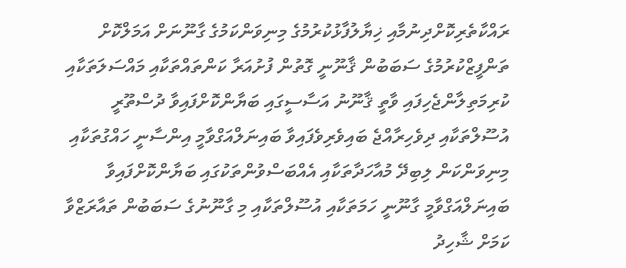ރައްކާތެރިކޮށްދިނުމާއި ޚިޔާލުފާޅުކުރުމުގެ މިނިވަންކަމުގެ ގާނޫނަށް އަމަލްކޮށް ތަންފީޒްކުރުމުގެ ސަބަބުން ޤާނޫނީ ގޮތުން ފުށުއަރާ ކަންތައްތަކާއި މައްސަލަތަކާއި ކުރިމަތިލާންޖެހިފައި ވާތީ ޤާނޫނު އަސާސީގައި ބަޔާންކޮށްފައިވާ ދުސްތޫރީ އުސޫލްތަކާއި ދިވެހިރާއްޖެ ބައިވެރިވެފައިވާ ބައިނަލްއަގްވާމީ އިންސާނީ ހައްގުތަކާއި މިނިވަންކަން ލިބިދޭ މުއާހަދާތަކާއި އެއްބަސްވުންތަކުގައި ބަޔާންކޮށްފައިވާ ބައިނަލްއަގްވާމީ ގާނޫނީ ހަމަތަކާއި އުސޫލްތަކާއި މި ގާނޫނުގެ ސަބަބުން ތައާރަޒްވާ ކަމަށް ޝާހިދު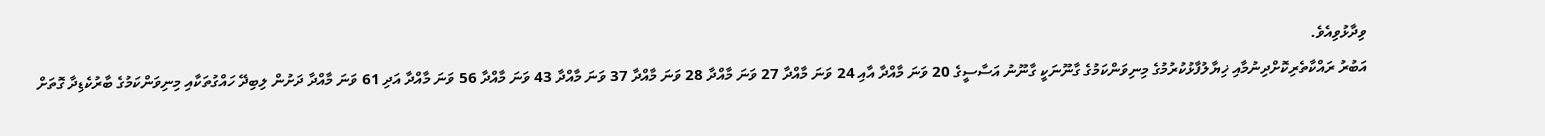ވިދާޅުވިއެވެ.
އަބުރު ރައްކާތެރިކޮށްދިނުމާއި ޚިޔާލުފާޅުކުރުމުގެ މިނިވަންކަމުގެ ގާނޫނަކީ ގާނޫނު އަސާސީގެ 20 ވަނަ މާއްދާ އާއި 24 ވަނަ މާއްދާ 27 ވަނަ މާއްދާ 28 ވަނަ މާއްދާ 37 ވަނަ މާއްދާ 43 ވަނަ މާއްދާ 56 ވަނަ މާއްދާ އަދި 61 ވަނަ މާއްދާ ދަށުން ލިބިދޭ ހައްގުތަކާއި މިނިވަންކަމުގެ ބާރުކެޑިދާ ގޮތަށް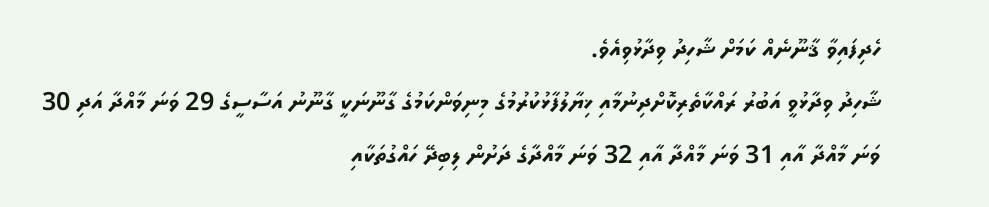ހެދިފައިވާ ޤާނޫނެއް ކަމަށް ޝާހިދު ވިދާޅުވިއެވެ.
ޝާހިދު ވިދާޅުވީ އަބުރު ރައްކާތެރިކޮށްދިނުމާއި ޚިޔާލުފާޅުކުރުމުގެ މިނިވަންކަމުގެ ގާނޫނަކީ ގާނޫނު އަސާސީގެ 29 ވަނަ މާއްދާ އަދި 30 ވަނަ މާއްދާ އާއި 31 ވަނަ މާއްދާ އާއި 32 ވަނަ މާއްދާގެ ދަށުން ލިބިދޭ ހައްގުތަކާއި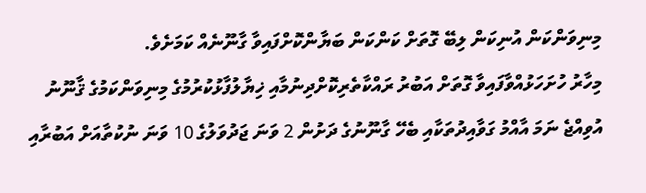މިނިވަންކަން އުނިކަން ލިބޭ ގޮތަށް ކަންކަން ބަޔާންކޮށްފައިވާ ގާނޫނެއް ކަމަށެވެ.
މިހާރު ހުށަހަޅުއްވާފައިވާ ގޮތަށް އަބުރު ރައްކާތެރިކޮށްދިނުމާއި ޚިޔާލުފާޅުކުރުމުގެ މިނިވަންކަމުގެ ޤާނޫނު އުވިއްޖެ ނަމަ އާއްމު ގަވާއިދުތަކާއި ބެހޭ ގާނޫނުގެ ދަށުން 2 ވަނަ ޖަދުވަލުގެ 10 ވަނަ ނުކުތާއަށް އަބުރާއި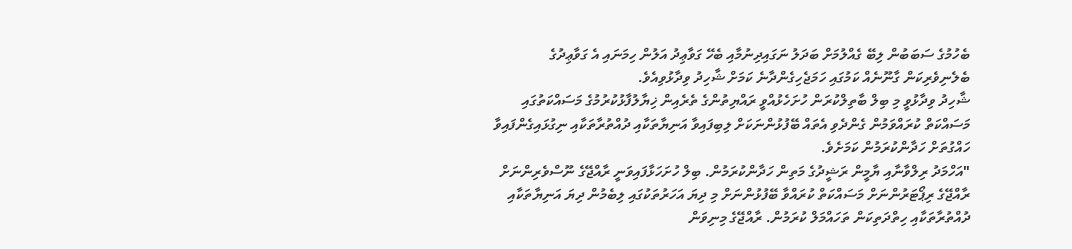ބެހުމުގެ ސަބަބުން ލިބޭ ގެއްލުމަށް ބަދަލު ނަގައިދިނުމާއި ބެހޭ ގަވާޢިދު އަލުން ހިމަނައި އެ ގަވާޢިދުގެ ބެލެނިވެރިކަން ގާނޫނެއް ކަމުގައި ހަމަޖެހިގެންދާނެ ކަމަށް ޝާހިދު ވިދާޅުވިއެވެ.
ޝާހިދު ވިދާޅުވީ މި ބިލް ބާތިލްކުރަން ހުށަހެޅުއްވީ ރައްޔިތުންގެ ތެރެއިން ޚިޔާލުފާޅުކުރުމުގެ މަސައްކަތުގައި މަސައްކަތް ކުރައްވަމުން ގެންދެވި އެތައް ބޭފުޅުންނަކަށް ލިބިފައިވާ އަނިޔާތަކާއި ދުއްތުރާތަކާއި ނިގުޅައިގެންފައިވާ ހައްގުތަށް ހަދާންކުރަމުން ކަމަށެވެ.
"އަހްމަދު ރިލްވާނާއި ޔާމީން ރަޝީދުގެ މަތިން ހަދާންކުރަމުން. ބިލް ހުށަހަޅާފައިވަނީ ރާއްޖޭގެ ނޫސްވެރިންނަށް ރާއްޖޭގެ ރިޕޯޓަރުންނަށް މަސައްކަތް ކުރައްވާ ބޭފުޅުންނަށް މި ދިޔަ އަހަރުތަކުގައި ލިބެމުން ދިޔަ އަނިޔާތަކާއި ދުއްތުރާތަކާއި ހިތްދަތިކަން ތަހައްމަލް ކުރަމުން. ރާއްޖޭގެ މިނިވަން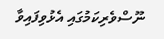ނޫސްވެރިކަމުގައި އެޅުވިފައިވާ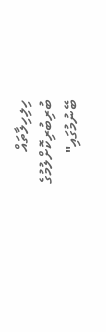ހިލިހިލާތައް ބުރިބުރިކޮށްލުމުގެ ބޭނުމުގައި"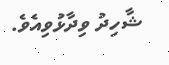ޝާހިދު ވިދާޅުވިއެވެ.